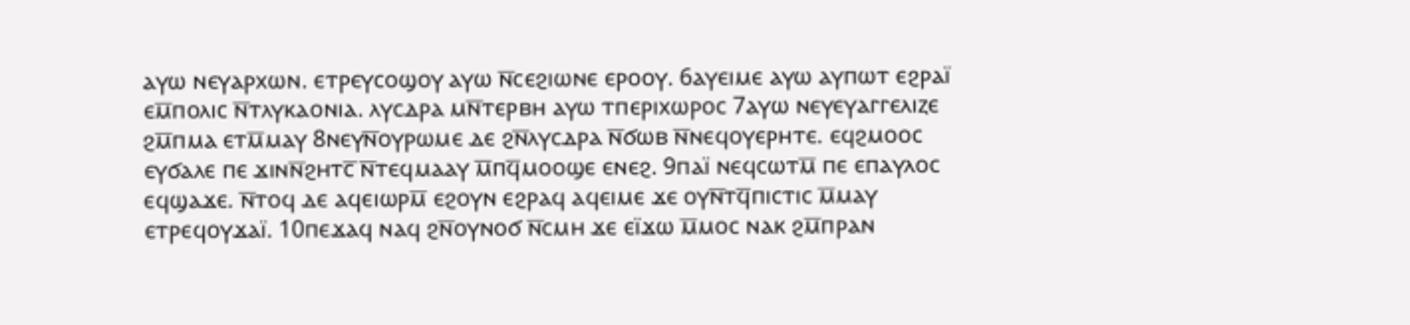ⲁⲩⲱ ⲛⲉⲩⲁⲣⲭⲱⲛ. ⲉⲧⲣⲉⲩⲥⲟϣⲟⲩ ⲁⲩⲱ ⲛ̅ⲥⲉϩⲓⲱⲛⲉ ⲉⲣⲟⲟⲩ. 6ⲁⲩⲉⲓⲙⲉ ⲁⲩⲱ ⲁⲩⲡⲱⲧ ⲉϩⲣⲁⲓ̈ ⲉⲙ̅ⲡⲟⲗⲓⲥ ⲛ̅ⲧⲗⲩⲕⲁⲟⲛⲓⲁ. ⲗⲩⲥⲇⲣⲁ ⲙⲛ̅ⲧⲉⲣⲃⲏ ⲁⲩⲱ ⲧⲡⲉⲣⲓⲭⲱⲣⲟⲥ 7ⲁⲩⲱ ⲛⲉⲩⲉⲩⲁⲅⲅⲉⲗⲓⲍⲉ ϩⲙ̅ⲡⲙⲁ ⲉⲧⲙ̅ⲙⲁⲩ 8ⲛⲉⲩⲛ̅ⲟⲩⲣⲱⲙⲉ ⲇⲉ ϩⲛ̅ⲗⲩⲥⲇⲣⲁ ⲛ̅ϭⲱⲃ ⲛ̅ⲛⲉϥⲟⲩⲉⲣⲏⲧⲉ. ⲉϥϩⲙⲟⲟⲥ ⲉⲩϭⲁⲗⲉ ⲡⲉ ϫⲓⲛⲛ̅ϩⲏⲧⲥ̅ ⲛ̅ⲧⲉϥⲙⲁⲁⲩ ⲙ̅ⲡϥ̅ⲙⲟⲟϣⲉ ⲉⲛⲉϩ. 9ⲡⲁⲓ̈ ⲛⲉϥⲥⲱⲧⲙ̅ ⲡⲉ ⲉⲡⲁⲩⲗⲟⲥ ⲉϥϣⲁϫⲉ. ⲛ̅ⲧⲟϥ ⲇⲉ ⲁϥⲉⲓⲱⲣⲙ̅ ⲉϩⲟⲩⲛ ⲉϩⲣⲁϥ ⲁϥⲉⲓⲙⲉ ϫⲉ ⲟⲩⲛ̅ⲧϥ̅ⲡⲓⲥⲧⲓⲥ ⲙ̅ⲙⲁⲩ ⲉⲧⲣⲉϥⲟⲩϫⲁⲓ̈. 10ⲡⲉϫⲁϥ ⲛⲁϥ ϩⲛ̅ⲟⲩⲛⲟϭ ⲛ̅ⲥⲙⲏ ϫⲉ ⲉⲓ̈ϫⲱ ⲙ̅ⲙⲟⲥ ⲛⲁⲕ ϩⲙ̅ⲡⲣⲁⲛ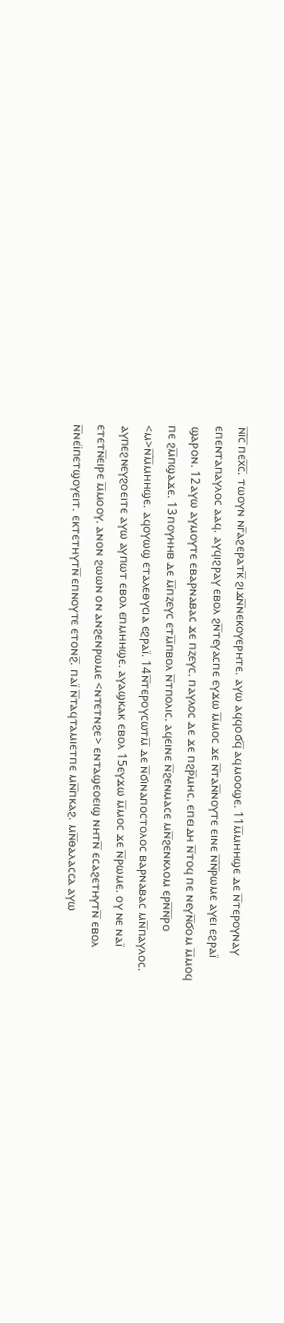ⲛ̅ⲓ̅ⲥ̅ ⲡⲉⲭ̅ⲥ̅. ⲧⲱⲟⲩⲛ ⲛⲅ̅ⲁϩⲉⲣⲁⲧⲕ̅ ϩⲓϫⲛ̅ⲛⲉⲕⲟⲩⲉⲣⲏⲧⲉ. ⲁⲩⲱ ⲁϥϥⲟϭϥ̅ ⲁϥⲙⲟⲟϣⲉ. 11ⲙ̅ⲙⲏⲏϣⲉ ⲇⲉ ⲛ̅ⲧⲉⲣⲟⲩⲛⲁⲩ ⲉⲡⲉⲛⲧⲁⲡⲁⲩⲗⲟⲥ ⲁⲁϥ. ⲁⲩϥⲓϩⲣⲁⲩ ⲉⲃⲟⲗ ϩⲛ̅ⲧⲉⲩⲁⲥⲡⲉ ⲉⲩϫⲱ ⲙ̅ⲙⲟⲥ ϫⲉ ⲛ̅ⲧⲁⲛ̅ⲛⲟⲩⲧⲉ ⲉⲓⲛⲉ ⲛ̅ⲛ̅ⲣⲱⲙⲉ ⲁⲩⲉⲓ ⲉϩⲣⲁⲓ̈ ϣⲁⲣⲟⲛ. 12ⲁⲩⲱ ⲁⲩⲙⲟⲩⲧⲉ ⲉⲃⲁⲣⲛⲁⲃⲁⲥ ϫⲉ ⲡⲍⲉⲩⲥ. ⲡⲁⲩⲗⲟⲥ ⲇⲉ ϫⲉ ⲡϩⲣ̅ⲙⲏⲥ. ⲉⲡⲉⲓⲇⲏ ⲛ̅ⲧⲟϥ ⲡⲉ ⲛⲉⲩⲛ̅ϭⲟⲙ ⲙ̅ⲙⲟϥ ⲡⲉ ϩⲙ̅ⲡϣⲁϫⲉ. 13ⲡⲟⲩⲏⲏⲃ ⲇⲉ ⲙ̅ⲡⲍⲉⲩⲥ ⲉⲧⲙ̅ⲡⲃⲟⲗ ⲛ̅ⲧⲡⲟⲗⲓⲥ. ⲁϥⲉⲓⲛⲉ ⲛ̅ϩⲉⲛⲙⲁⲥⲉ ⲙⲛ̅ϩⲉⲛⲕⲗⲟⲙ ⲉⲣⲛ̅ⲛ̅ⲣⲟ <ⲙ>ⲛ̅ⲙ̅ⲙⲏⲏϣⲉ. ⲁϥⲟⲩⲱϣ ⲉⲧⲁⲗⲉⲑⲩⲥⲓⲁ ⲉϩⲣⲁⲓ̈. 14ⲛ̅ⲧⲉⲣⲟⲩⲥⲱⲧⲙ̅ ⲇⲉ ⲛ̅ϭⲓⲛⲁⲡⲟⲥⲧⲟⲗⲟⲥ ⲃⲁⲣⲛⲁⲃⲁⲥ ⲙⲛ̅ⲡⲁⲩⲗⲟⲥ. ⲁⲩⲡⲉϩⲛⲉⲩϩⲟⲉⲓⲧⲉ ⲁⲩⲱ ⲁⲩⲡⲱⲧ ⲉⲃⲟⲗ ⲉⲡⲙⲏⲏϣⲉ. ⲁⲩⲁϣⲕⲁⲕ ⲉⲃⲟⲗ 15ⲉⲩϫⲱ ⲙ̅ⲙⲟⲥ ϫⲉ ⲛ̅ⲣⲱⲙⲉ. ⲟⲩ ⲛⲉ ⲛⲁⲓ̈ ⲉⲧⲉⲧⲛ̅ⲉⲓⲣⲉ ⲙ̅ⲙⲟⲟⲩ. ⲁⲛⲟⲛ ϩⲱⲱⲛ ⲟⲛ ⲁⲛϩⲉⲛⲣⲱⲙⲉ <ⲛⲧⲉⲧⲛϩⲉ> ⲉⲛⲧⲁϣⲉⲟⲉⲓϣ ⲛⲏⲧⲛ̅ ⲉⲥⲁϩⲉⲧⲏⲩⲧⲛ̅ ⲉⲃⲟⲗ ⲛ̅ⲛⲉⲓ̈ⲡⲉⲧϣⲟⲩⲉⲓⲧ. ⲉⲕⲧⲉⲧⲏⲩⲧⲛ̅ ⲉⲡⲛⲟⲩⲧⲉ ⲉⲧⲟⲛϩ̅. ⲡⲁⲓ̈ ⲛ̅ⲧⲁϥⲧⲁⲙⲓⲉⲧⲡⲉ ⲙⲛ̅ⲡⲕⲁϩ. ⲙⲛ̅ⲑⲁⲗⲁⲥⲥⲁ ⲁⲩⲱ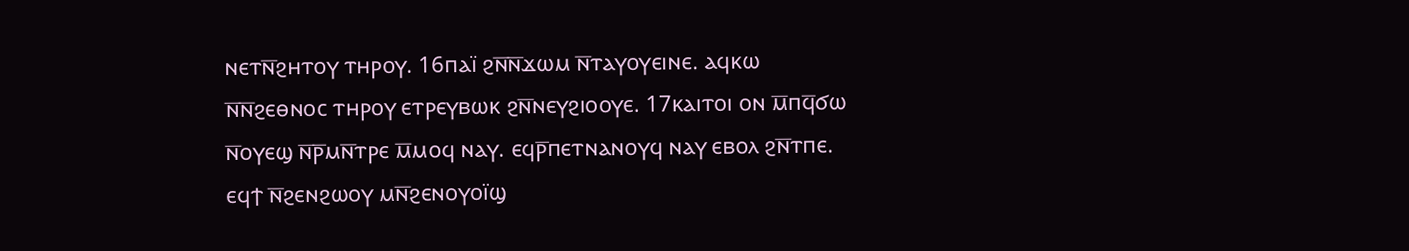ⲛⲉⲧⲛ̅ϩⲏⲧⲟⲩ ⲧⲏⲣⲟⲩ. 16ⲡⲁⲓ̈ ϩⲛ̅ⲛ̅ϫⲱⲙ ⲛ̅ⲧⲁⲩⲟⲩⲉⲓⲛⲉ. ⲁϥⲕⲱ ⲛ̅ⲛ̅ϩⲉⲑⲛⲟⲥ ⲧⲏⲣⲟⲩ ⲉⲧⲣⲉⲩⲃⲱⲕ ϩⲛ̅ⲛⲉⲩϩⲓⲟⲟⲩⲉ. 17ⲕⲁⲓⲧⲟⲓ ⲟⲛ ⲙ̅ⲡϥ̅ϭⲱ ⲛ̅ⲟⲩⲉϣ ⲛ̅ⲣ̅ⲙⲛ̅ⲧⲣⲉ ⲙ̅ⲙⲟϥ ⲛⲁⲩ. ⲉϥⲣ̅ⲡⲉⲧⲛⲁⲛⲟⲩϥ ⲛⲁⲩ ⲉⲃⲟⲗ ϩⲛ̅ⲧⲡⲉ. ⲉϥϯ ⲛ̅ϩⲉⲛϩⲱⲟⲩ ⲙⲛ̅ϩⲉⲛⲟⲩⲟⲓ̈ϣ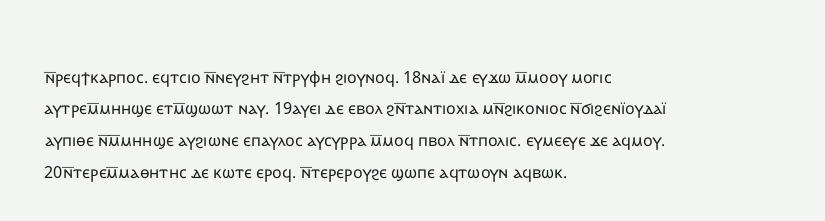ⲛ̅ⲣⲉϥϯⲕⲁⲣⲡⲟⲥ. ⲉϥⲧⲥⲓⲟ ⲛ̅ⲛⲉⲩϩⲏⲧ ⲛ̅ⲧⲣⲩⲫⲏ ϩⲓⲟⲩⲛⲟϥ. 18ⲛⲁⲓ̈ ⲇⲉ ⲉⲩϫⲱ ⲙ̅ⲙⲟⲟⲩ ⲙⲟⲅⲓⲥ ⲁⲩⲧⲣⲉⲙ̅ⲙⲏⲏϣⲉ ⲉⲧⲙ̅ϣⲱⲱⲧ ⲛⲁⲩ. 19ⲁⲩⲉⲓ ⲇⲉ ⲉⲃⲟⲗ ϩⲛ̅ⲧⲁⲛⲧⲓⲟⲭⲓⲁ ⲙⲛ̅ϩⲓⲕⲟⲛⲓⲟⲥ ⲛ̅ϭⲓϩⲉⲛⲓ̈ⲟⲩⲇⲁⲓ̈ ⲁⲩⲡⲓⲑⲉ ⲛ̅ⲙ̅ⲙⲏⲏϣⲉ ⲁⲩϩⲓⲱⲛⲉ ⲉⲡⲁⲩⲗⲟⲥ ⲁⲩⲥⲩⲣⲣⲁ ⲙ̅ⲙⲟϥ ⲡⲃⲟⲗ ⲛ̅ⲧⲡⲟⲗⲓⲥ. ⲉⲩⲙⲉⲉⲩⲉ ϫⲉ ⲁϥⲙⲟⲩ. 20ⲛ̅ⲧⲉⲣⲉⲙ̅ⲙⲁⲑⲏⲧⲏⲥ ⲇⲉ ⲕⲱⲧⲉ ⲉⲣⲟϥ. ⲛ̅ⲧⲉⲣⲉⲣⲟⲩϩⲉ ϣⲱⲡⲉ ⲁϥⲧⲱⲟⲩⲛ ⲁϥⲃⲱⲕ.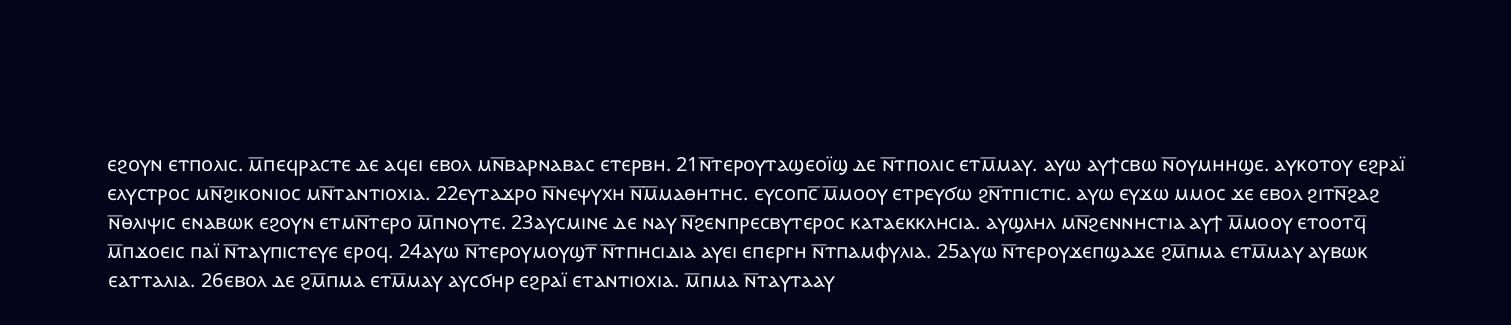ⲉϩⲟⲩⲛ ⲉⲧⲡⲟⲗⲓⲥ. ⲙ̅ⲡⲉϥⲣⲁⲥⲧⲉ ⲇⲉ ⲁϥⲉⲓ ⲉⲃⲟⲗ ⲙⲛ̅ⲃⲁⲣⲛⲁⲃⲁⲥ ⲉⲧⲉⲣⲃⲏ. 21ⲛ̅ⲧⲉⲣⲟⲩⲧⲁϣⲉⲟⲓ̈ϣ ⲇⲉ ⲛ̅ⲧⲡⲟⲗⲓⲥ ⲉⲧⲙ̅ⲙⲁⲩ. ⲁⲩⲱ ⲁⲩϯⲥⲃⲱ ⲛ̅ⲟⲩⲙⲏⲏϣⲉ. ⲁⲩⲕⲟⲧⲟⲩ ⲉϩⲣⲁⲓ̈ ⲉⲗⲩⲥⲧⲣⲟⲥ ⲙⲛ̅ϩⲓⲕⲟⲛⲓⲟⲥ ⲙⲛ̅ⲧⲁⲛⲧⲓⲟⲭⲓⲁ. 22ⲉⲩⲧⲁϫⲣⲟ ⲛ̅ⲛⲉⲯⲩⲭⲏ ⲛ̅ⲙ̅ⲙⲁⲑⲏⲧⲏⲥ. ⲉⲩⲥⲟⲡⲥ̅ ⲙ̅ⲙⲟⲟⲩ ⲉⲧⲣⲉⲩϭⲱ ϩⲛ̅ⲧⲡⲓⲥⲧⲓⲥ. ⲁⲩⲱ ⲉⲩϫⲱ ⲙⲙⲟⲥ ϫⲉ ⲉⲃⲟⲗ ϩⲓⲧⲛ̅ϩⲁϩ ⲛ̅ⲑⲗⲓⲯⲓⲥ ⲉⲛⲁⲃⲱⲕ ⲉϩⲟⲩⲛ ⲉⲧⲙⲛ̅ⲧⲉⲣⲟ ⲙ̅ⲡⲛⲟⲩⲧⲉ. 23ⲁⲩⲥⲙⲓⲛⲉ ⲇⲉ ⲛⲁⲩ ⲛ̅ϩⲉⲛⲡⲣⲉⲥⲃⲩⲧⲉⲣⲟⲥ ⲕⲁⲧⲁⲉⲕⲕⲗⲏⲥⲓⲁ. ⲁⲩϣⲗⲏⲗ ⲙⲛ̅ϩⲉⲛⲛⲏⲥⲧⲓⲁ ⲁⲩϯ ⲙ̅ⲙⲟⲟⲩ ⲉⲧⲟⲟⲧϥ̅ ⲙ̅ⲡϫⲟⲉⲓⲥ ⲡⲁⲓ̈ ⲛ̅ⲧⲁⲩⲡⲓⲥⲧⲉⲩⲉ ⲉⲣⲟϥ. 24ⲁⲩⲱ ⲛ̅ⲧⲉⲣⲟⲩⲙⲟⲩϣⲧ̅ ⲛ̅ⲧⲡⲏⲥⲓⲇⲓⲁ ⲁⲩⲉⲓ ⲉⲡⲉⲣⲅⲏ ⲛ̅ⲧⲡⲁⲙⲫⲩⲗⲓⲁ. 25ⲁⲩⲱ ⲛ̅ⲧⲉⲣⲟⲩϫⲉⲡϣⲁϫⲉ ϩⲙ̅ⲡⲙⲁ ⲉⲧⲙ̅ⲙⲁⲩ ⲁⲩⲃⲱⲕ ⲉⲁⲧⲧⲁⲗⲓⲁ. 26ⲉⲃⲟⲗ ⲇⲉ ϩⲙ̅ⲡⲙⲁ ⲉⲧⲙ̅ⲙⲁⲩ ⲁⲩⲥϭⲏⲣ ⲉϩⲣⲁⲓ̈ ⲉⲧⲁⲛⲧⲓⲟⲭⲓⲁ. ⲙ̅ⲡⲙⲁ ⲛ̅ⲧⲁⲩⲧⲁⲁⲩ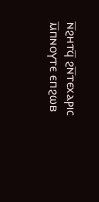ⲛ̅ϩⲏⲧϥ̅ ϩⲛ̅ⲧⲉⲭⲁⲣⲓⲥ ⲙ̅ⲡⲛⲟⲩⲧⲉ ⲉⲡϩⲱⲃ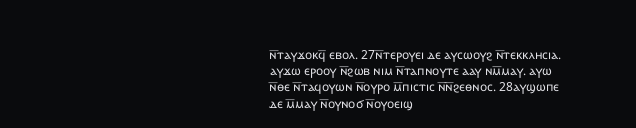ⲛ̅ⲧⲁⲩϫⲟⲕϥ̅ ⲉⲃⲟⲗ. 27ⲛ̅ⲧⲉⲣⲟⲩⲉⲓ ⲇⲉ ⲁⲩⲥⲱⲟⲩϩ ⲛ̅ⲧⲉⲕⲕⲗⲏⲥⲓⲁ. ⲁⲩϫⲱ ⲉⲣⲟⲟⲩ ⲛ̅ϩⲱⲃ ⲛⲓⲙ ⲛ̅ⲧⲁⲡⲛⲟⲩⲧⲉ ⲁⲁⲩ ⲛⲙ̅ⲙⲁⲩ. ⲁⲩⲱ ⲛ̅ⲑⲉ ⲛ̅ⲧⲁϥⲟⲩⲱⲛ ⲛ̅ⲟⲩⲣⲟ ⲙ̅ⲡⲓⲥⲧⲓⲥ ⲛ̅ⲛ̅ϩⲉⲑⲛⲟⲥ. 28ⲁⲩϣⲱⲡⲉ ⲇⲉ ⲙ̅ⲙⲁⲩ ⲛ̅ⲟⲩⲛⲟϭ ⲛ̅ⲟⲩⲟⲉⲓϣ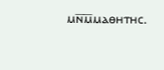ⲙⲛ̅ⲙ̅ⲙⲁⲑⲏⲧⲏⲥ.